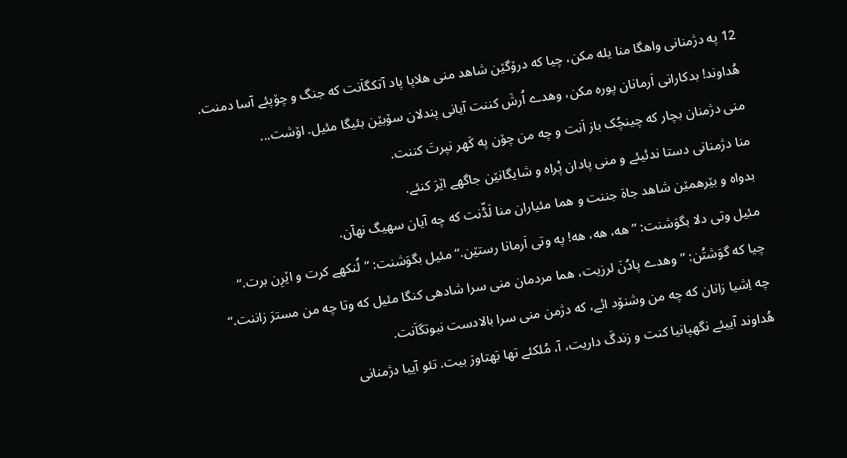12 په دژمنانی واهگا منا یله مکن، چیا که درۆگێن شاهد منی هلاپا پاد آتکگاَنت که جنگ و چۆپئے آسا دمنت.
هُداوند! بدکارانی اَرمانان پوره مکن، وهدے اُرشَ کننت آیانی پندلان سۆبێن بئیگا مئیل. اۆشت...
منی دژمنان بچار که چینچُک باز اَنت و چه من چۆن په کَهر نپرتَ کننت.
منا دژمنانی دستا ندئیئے و منی پادان پْراه و شایگانێن جاگهے اێرَ کنئے.
بدواه و بێرهمێن شاهد جاهَ جننت و هما مئیاران منا لَڈّنت که چه آیان سهیگ نهآن.
مئیل وتی دلا بگوَشنت: ”هه، هه، هه! په وتی اَرمانا رستێن.“ مئیل بگوَشنت: ”لُنکهے کرت و اێرِن برت.“
چیا که گوَشتُن: ”وهدے پادُنَ لرزیت، هما مردمان منی سرا شادهی کنگا مئیل که وتا چه من مسترَ زاننت.“
چه اِشیا زانان که چه من وشنۆد ائے، که دژمن منی سرا بالادست نبوتگاَنت.
هُداوند آییئے نگهپانیا کنت و زندگَ داریت، آ، مُلکئے تها بَهتاورَ بیت. تئو آییا دژمنانی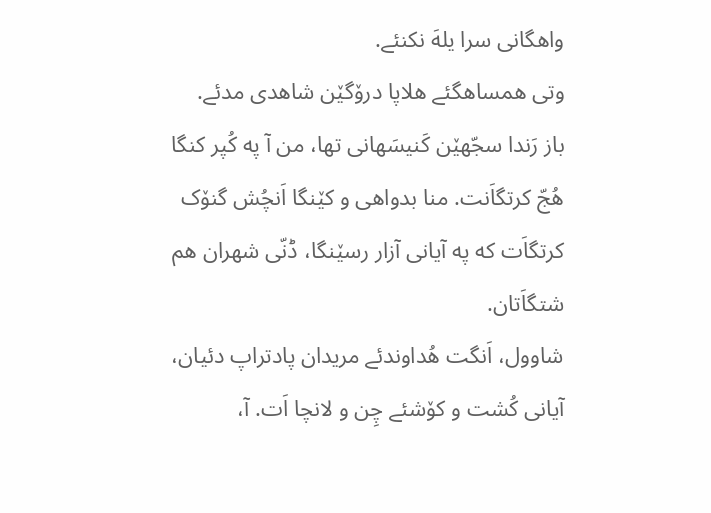واهگانی سرا یلهَ نکنئے.
وتی همساهگئے هلاپا درۆگێن شاهدی مدئے.
باز رَندا سجّهێن کَنیسَهانی تها، من آ په کُپر کنگا هُجّ کرتگاَنت. منا بدواهی و کێنگا اَنچُش گنۆک کرتگاَت که په آیانی آزار رسێنگا، ڈنّی شهران هم شتگاَتان.
شاوول، اَنگت هُداوندئے مریدان پادتراپ دئیان، آیانی کُشت و کۆشئے چِن و لانچا اَت. آ،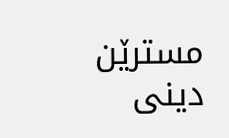مسترێن دینی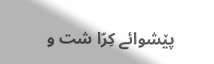پێشوائے کِرّا شت و